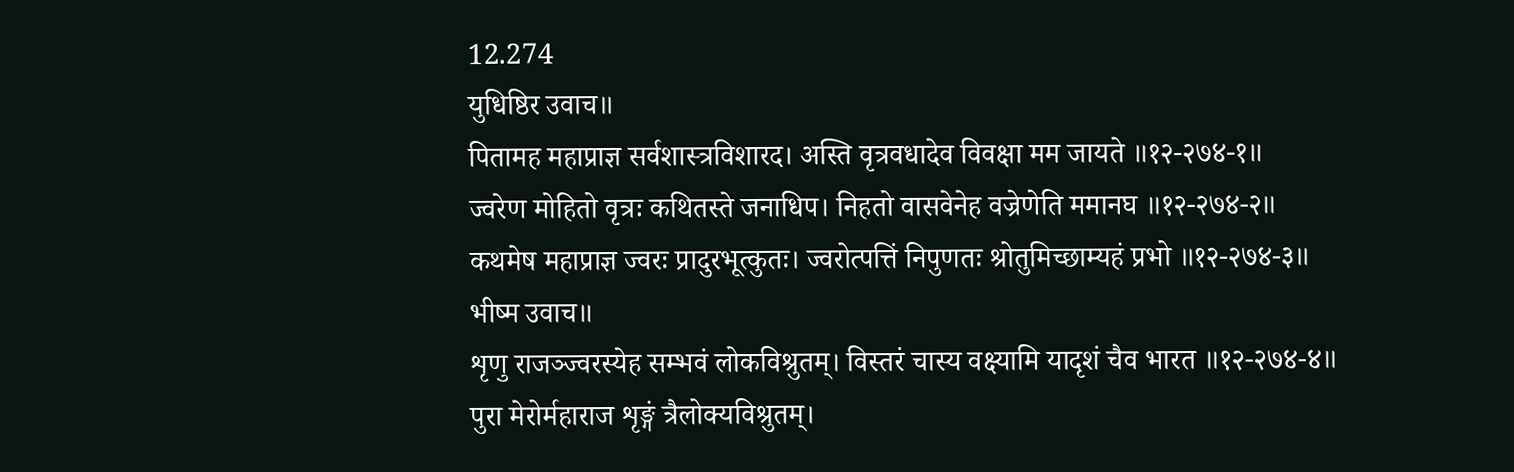12.274
युधिष्ठिर उवाच॥
पितामह महाप्राज्ञ सर्वशास्त्रविशारद। अस्ति वृत्रवधादेव विवक्षा मम जायते ॥१२-२७४-१॥
ज्वरेण मोहितो वृत्रः कथितस्ते जनाधिप। निहतो वासवेनेह वज्रेणेति ममानघ ॥१२-२७४-२॥
कथमेष महाप्राज्ञ ज्वरः प्रादुरभूत्कुतः। ज्वरोत्पत्तिं निपुणतः श्रोतुमिच्छाम्यहं प्रभो ॥१२-२७४-३॥
भीष्म उवाच॥
शृणु राजञ्ज्वरस्येह सम्भवं लोकविश्रुतम्। विस्तरं चास्य वक्ष्यामि यादृशं चैव भारत ॥१२-२७४-४॥
पुरा मेरोर्महाराज शृङ्गं त्रैलोक्यविश्रुतम्।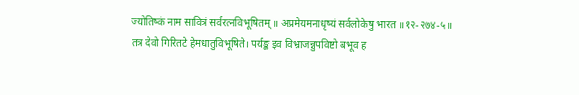ज्योतिष्कं नाम सावित्रं सर्वरत्नविभूषितम् ॥ अप्रमेयमनाधृष्यं सर्वलोकेषु भारत ॥१२-२७४-५॥
तत्र देवो गिरितटे हेमधातुविभूषिते। पर्यङ्क इव विभ्राजन्नुपविष्टो बभूव ह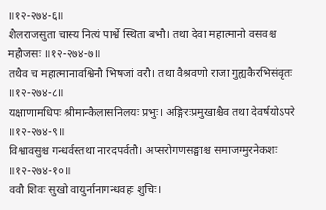॥१२-२७४-६॥
शैलराजसुता चास्य नित्यं पार्श्वे स्थिता बभौ। तथा देवा महात्मानो वसवश्च महौजसः ॥१२-२७४-७॥
तथैव च महात्मानावश्विनौ भिषजां वरौ। तथा वैश्रवणो राजा गुह्यकैरभिसंवृतः ॥१२-२७४-८॥
यक्षाणामधिपः श्रीमान्कैलासनिलयः प्रभुः। अङ्गिरःप्रमुखाश्चैव तथा देवर्षयोऽपरे ॥१२-२७४-९॥
विश्वावसुश्च गन्धर्वस्तथा नारदपर्वतौ। अप्सरोगणसङ्घाश्च समाजग्मुरनेकशः ॥१२-२७४-१०॥
ववौ शिवः सुखो वायुर्नानागन्धवहः शुचिः।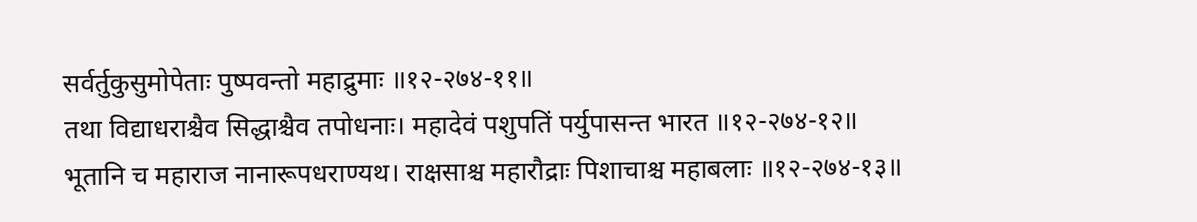सर्वर्तुकुसुमोपेताः पुष्पवन्तो महाद्रुमाः ॥१२-२७४-११॥
तथा विद्याधराश्चैव सिद्धाश्चैव तपोधनाः। महादेवं पशुपतिं पर्युपासन्त भारत ॥१२-२७४-१२॥
भूतानि च महाराज नानारूपधराण्यथ। राक्षसाश्च महारौद्राः पिशाचाश्च महाबलाः ॥१२-२७४-१३॥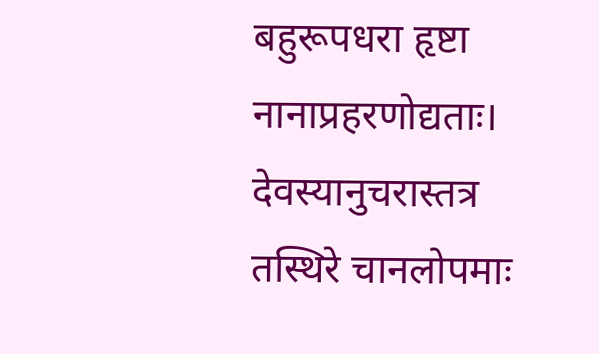बहुरूपधरा हृष्टा नानाप्रहरणोद्यताः। देवस्यानुचरास्तत्र तस्थिरे चानलोपमाः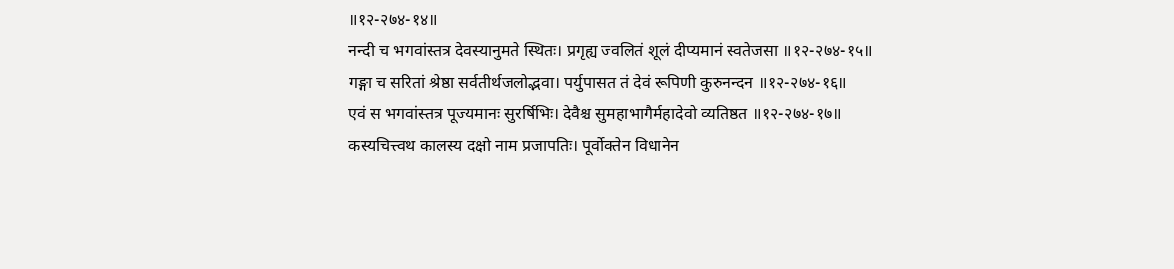॥१२-२७४-१४॥
नन्दी च भगवांस्तत्र देवस्यानुमते स्थितः। प्रगृह्य ज्वलितं शूलं दीप्यमानं स्वतेजसा ॥१२-२७४-१५॥
गङ्गा च सरितां श्रेष्ठा सर्वतीर्थजलोद्भवा। पर्युपासत तं देवं रूपिणी कुरुनन्दन ॥१२-२७४-१६॥
एवं स भगवांस्तत्र पूज्यमानः सुरर्षिभिः। देवैश्च सुमहाभागैर्महादेवो व्यतिष्ठत ॥१२-२७४-१७॥
कस्यचित्त्वथ कालस्य दक्षो नाम प्रजापतिः। पूर्वोक्तेन विधानेन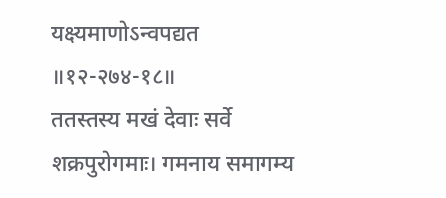यक्ष्यमाणोऽन्वपद्यत ॥१२-२७४-१८॥
ततस्तस्य मखं देवाः सर्वे शक्रपुरोगमाः। गमनाय समागम्य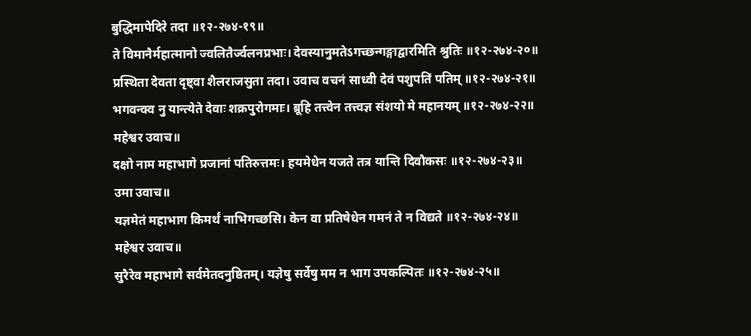बुद्धिमापेदिरे तदा ॥१२-२७४-१९॥
ते विमानैर्महात्मानो ज्वलितैर्ज्वलनप्रभाः। देवस्यानुमतेऽगच्छन्गङ्गाद्वारमिति श्रुतिः ॥१२-२७४-२०॥
प्रस्थिता देवता दृष्ट्वा शैलराजसुता तदा। उवाच वचनं साध्वी देवं पशुपतिं पतिम् ॥१२-२७४-२१॥
भगवन्क्व नु यान्त्येते देवाः शक्रपुरोगमाः। ब्रूहि तत्त्वेन तत्त्वज्ञ संशयो मे महानयम् ॥१२-२७४-२२॥
महेश्वर उवाच॥
दक्षो नाम महाभागे प्रजानां पतिरुत्तमः। हयमेधेन यजते तत्र यान्ति दिवौकसः ॥१२-२७४-२३॥
उमा उवाच॥
यज्ञमेतं महाभाग किमर्थं नाभिगच्छसि। केन वा प्रतिषेधेन गमनं ते न विद्यते ॥१२-२७४-२४॥
महेश्वर उवाच॥
सुरैरेव महाभागे सर्वमेतदनुष्ठितम्। यज्ञेषु सर्वेषु मम न भाग उपकल्पितः ॥१२-२७४-२५॥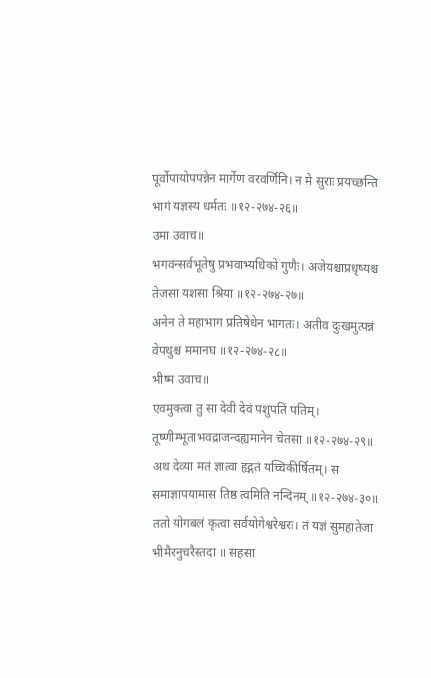पूर्वोपायोपपन्नेन मार्गेण वरवर्णिनि। न मे सुराः प्रयच्छन्ति भागं यज्ञस्य धर्मतः ॥१२-२७४-२६॥
उमा उवाच॥
भगवन्सर्वभूतेषु प्रभवाभ्यधिको गुणैः। अजेयश्चाप्रधृष्यश्च तेजसा यशसा श्रिया ॥१२-२७४-२७॥
अनेन ते महाभाग प्रतिषेधेन भागतः। अतीव दुःखमुत्पन्नं वेपथुश्च ममानघ ॥१२-२७४-२८॥
भीष्म उवाच॥
एवमुक्त्वा तु सा देवी देवं पशुपतिं पतिम्। तूष्णीम्भूताभवद्राजन्दह्यमानेन चेतसा ॥१२-२७४-२९॥
अथ देव्या मतं ज्ञात्वा हृद्गतं यच्चिकीर्षितम्। स समाज्ञापयामास तिष्ठ त्वमिति नन्दिनम् ॥१२-२७४-३०॥
ततो योगबलं कृत्वा सर्वयोगेश्वरेश्वरः। तं यज्ञं सुमहातेजा भीमैरनुचरैस्तदा ॥ सहसा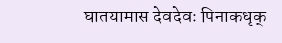घातयामास देवदेवः पिनाकधृक्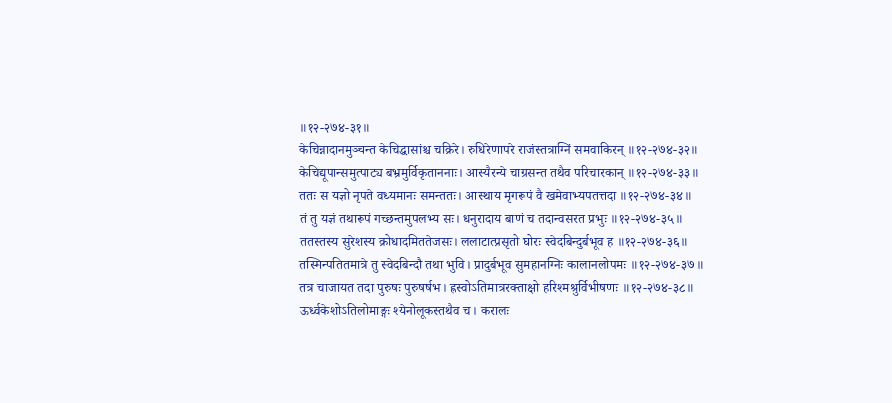॥१२-२७४-३१॥
केचिन्नादानमुञ्चन्त केचिद्धासांश्च चक्रिरे। रुधिरेणापरे राजंस्तत्राग्निं समवाकिरन् ॥१२-२७४-३२॥
केचिद्यूपान्समुत्पाट्य बभ्रमुर्विकृताननाः। आस्यैरन्ये चाग्रसन्त तथैव परिचारकान् ॥१२-२७४-३३॥
ततः स यज्ञो नृपते वध्यमानः समन्ततः। आस्थाय मृगरूपं वै खमेवाभ्यपतत्तदा ॥१२-२७४-३४॥
तं तु यज्ञं तथारूपं गच्छन्तमुपलभ्य सः। धनुरादाय बाणं च तदान्वसरत प्रभुः ॥१२-२७४-३५॥
ततस्तस्य सुरेशस्य क्रोधादमिततेजसः। ललाटात्प्रसृतो घोरः स्वेदबिन्दुर्बभूव ह ॥१२-२७४-३६॥
तस्मिन्पतितमात्रे तु स्वेदबिन्दौ तथा भुवि। प्रादुर्बभूव सुमहानग्निः कालानलोपमः ॥१२-२७४-३७॥
तत्र चाजायत तदा पुरुषः पुरुषर्षभ। ह्रस्वोऽतिमात्ररक्ताक्षो हरिश्मश्रुर्विभीषणः ॥१२-२७४-३८॥
ऊर्ध्वकेशोऽतिलोमाङ्गः श्येनोलूकस्तथैव च। करालः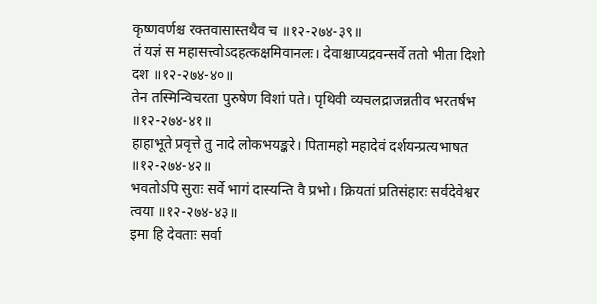कृष्णवर्णश्च रक्तवासास्तथैव च ॥१२-२७४-३९॥
तं यज्ञं स महासत्त्वोऽदहत्कक्षमिवानलः। देवाश्चाप्यद्रवन्सर्वे ततो भीता दिशो दश ॥१२-२७४-४०॥
तेन तस्मिन्विचरता पुरुषेण विशां पते। पृथिवी व्यचलद्राजन्नतीव भरतर्षभ ॥१२-२७४-४१॥
हाहाभूते प्रवृत्ते तु नादे लोकभयङ्करे। पितामहो महादेवं दर्शयन्प्रत्यभाषत ॥१२-२७४-४२॥
भवतोऽपि सुराः सर्वे भागं दास्यन्ति वै प्रभो। क्रियतां प्रतिसंहारः सर्वदेवेश्वर त्वया ॥१२-२७४-४३॥
इमा हि देवताः सर्वा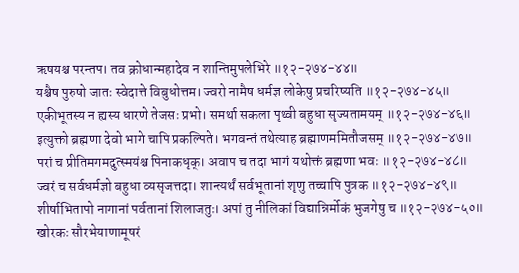ऋषयश्च परन्तप। तव क्रोधान्महादेव न शान्तिमुपलेभिरे ॥१२-२७४-४४॥
यश्चैष पुरुषो जातः स्वेदात्ते विबुधोत्तम। ज्वरो नामैष धर्मज्ञ लोकेषु प्रचरिष्यति ॥१२-२७४-४५॥
एकीभूतस्य न ह्यस्य धारणे तेजसः प्रभो। समर्था सकला पृथ्वी बहुधा सृज्यतामयम् ॥१२-२७४-४६॥
इत्युक्तो ब्रह्मणा देवो भागे चापि प्रकल्पिते। भगवन्तं तथेत्याह ब्रह्माणममितौजसम् ॥१२-२७४-४७॥
परां च प्रीतिमगमदुत्स्मयंश्च पिनाकधृक्। अवाप च तदा भागं यथोक्तं ब्रह्मणा भवः ॥१२-२७४-४८॥
ज्वरं च सर्वधर्मज्ञो बहुधा व्यसृजत्तदा। शान्त्यर्थं सर्वभूतानां शृणु तच्चापि पुत्रक ॥१२-२७४-४९॥
शीर्षाभितापो नागानां पर्वतानां शिलाजतुः। अपां तु नीलिकां विद्यान्निर्मोकं भुजगेषु च ॥१२-२७४-५०॥
खोरकः सौरभेयाणामूषरं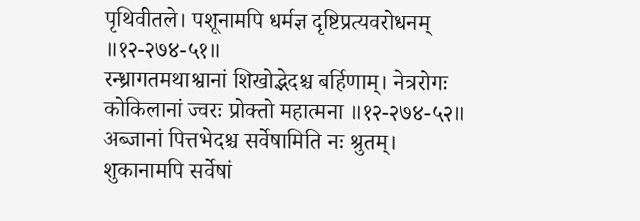पृथिवीतले। पशूनामपि धर्मज्ञ दृष्टिप्रत्यवरोधनम् ॥१२-२७४-५१॥
रन्ध्रागतमथाश्वानां शिखोद्भेदश्च बर्हिणाम्। नेत्ररोगः कोकिलानां ज्वरः प्रोक्तो महात्मना ॥१२-२७४-५२॥
अब्जानां पित्तभेदश्च सर्वेषामिति नः श्रुतम्। शुकानामपि सर्वेषां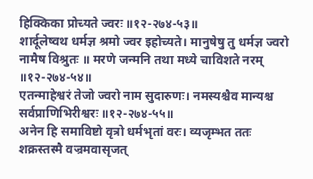हिक्किका प्रोच्यते ज्वरः ॥१२-२७४-५३॥
शार्दूलेष्वथ धर्मज्ञ श्रमो ज्वर इहोच्यते। मानुषेषु तु धर्मज्ञ ज्वरो नामैष विश्रुतः ॥ मरणे जन्मनि तथा मध्ये चाविशते नरम् ॥१२-२७४-५४॥
एतन्माहेश्वरं तेजो ज्वरो नाम सुदारुणः। नमस्यश्चैव मान्यश्च सर्वप्राणिभिरीश्वरः ॥१२-२७४-५५॥
अनेन हि समाविष्टो वृत्रो धर्मभृतां वरः। व्यजृम्भत ततः शक्रस्तस्मै वज्रमवासृजत्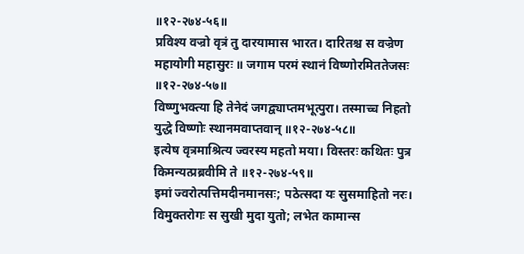॥१२-२७४-५६॥
प्रविश्य वज्रो वृत्रं तु दारयामास भारत। दारितश्च स वज्रेण महायोगी महासुरः ॥ जगाम परमं स्थानं विष्णोरमिततेजसः ॥१२-२७४-५७॥
विष्णुभक्त्या हि तेनेदं जगद्व्याप्तमभूत्पुरा। तस्माच्च निहतो युद्धे विष्णोः स्थानमवाप्तवान् ॥१२-२७४-५८॥
इत्येष वृत्रमाश्रित्य ज्वरस्य महतो मया। विस्तरः कथितः पुत्र किमन्यत्प्रब्रवीमि ते ॥१२-२७४-५९॥
इमां ज्वरोत्पत्तिमदीनमानसः; पठेत्सदा यः सुसमाहितो नरः। विमुक्तरोगः स सुखी मुदा युतो; लभेत कामान्स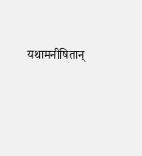यथामनीषितान्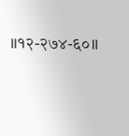॥१२-२७४-६०॥